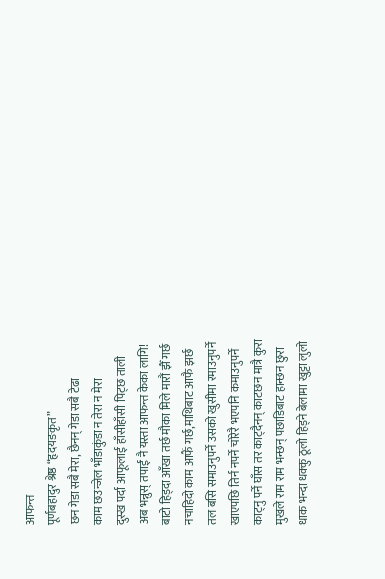आफन्त
पूर्णबहादुर श्रेष्ठ “हृदयङकृत”
छन गेडा सबै मेरा, छैनन् गेडा सबै टेढा
काम छउन्जेल भाँडाकुंडा न तेरा न मेरा
दुस्ख पर्दा आफूलाई हाँसीहाँसी पिट्छ ताली
अब भन्नुस् तपाईं नै यस्ता आफन्त केका लागि!
बाटो हिड्दा आँखा तर्छ मौका मिले मारौं झैँ गर्छ
नचाहिदो काम आफैं गर्छ,माथिबाट आफै झर्छ
तल बसि समाउनुपर्ने उसको खुसीमा रमाउनुपर्ने
खाएपछि तिर्न नपर्ने चोरेरै भएपनि कमाउनुपर्ने
काट्नु पर्ने घाँस तर काट्दैनन् काटछन मात्रै कुरा
मुखले राम राम भन्छन् पछाडिबाट हान्छन छुरा
धाक भन्दा धक्कु ठूलो हिड्ने बेलामा खुट्टा लुलो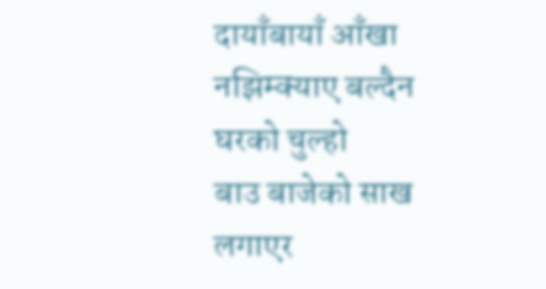दायाँबायाँ आँखा नझिम्क्याए बल्दैन घरको चुल्हो
बाउ बाजेको साख लगाएर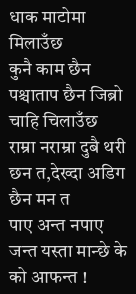धाक माटोमा मिलाउँछ
कुनै काम छैन पश्चाताप छैन जिब्रो चाहि चिलाउँछ
राम्रा नराम्रा दुबै थरी छन त,देख्दा अडिग छैन मन त
पाए अन्त नपाए जन्त यस्ता मान्छे के को आफन्त !